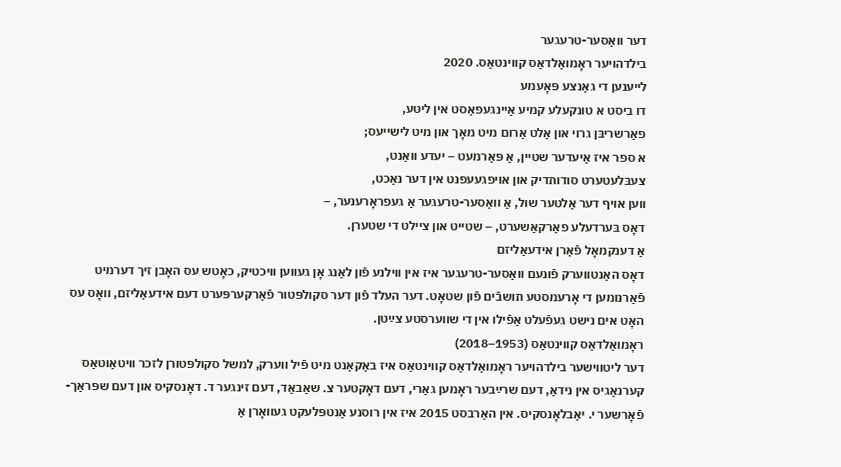דער וואַסער-טרעגער
בילדהויער ראָמואַלדאַס קווינטאַס. 2020
לייענען די גאַנצע פּאָעמע
דו ביסט א טונקעלע קמיע אַיינגעפאַסט אין ליטע,
פאַרשריבּן גרוי און אַלט אַרום מיט מאָך און מיט לישייעס;
א ספר איז אַיעדער שטיין, אַ פּאַרמעט – יעדע וואַנט,
צעבּלעטערט סודותדיק און אויפגעעפנט אין דער נאַכט,
ווען אויף דער אַלטער שול, אַ וואַסער-טרעגער אַ געפראָרענער, –
דאָס בּערדעלע פאַרקאַשערט, – שטייט און ציילט די שטערן.
אַ דענקמאָל פֿאַרן אידעאַליזם
דאָס האַנטווערק פֿונעם וואַסער-טרעגער איז אין ווילנע פֿון לאַנג אָן געווען וויכטיק, כאָטש עס האָבן זיך דערמיט פֿאַרנומען די אָרעמסטע תושבֿים פֿון שטאָט. דער העלד פֿון דער סקולפּטור פֿאַרקערפּערט דעם אידעאַליזם, וואָס עס האָט אים נישט געפֿעלט אַפֿילו אין די שווערסטע צײַטן.
ראָמואַלדאַס קווינטאַס (1953–2018)
דער ליטווישער בילדהויער ראָמואַלדאַס קווינטאַס איז באַקאַנט מיט פֿיל ווערק, למשל סקולפּטורן לזכר וויטאַוטאַס קערנאַגיס אין נידאַ, דעם שרײַבער ראָמען גאַרי, דעם דאָקטער צ. שאַבאַד, דעם זינגער ד. דאָנסקיס און דעם שפּראַך-פֿאָרשער י. יאַבלאָנסקיס. אין האַרבסט 2015 איז אין רוסנע אַנטפּלעקט געוואָרן אַ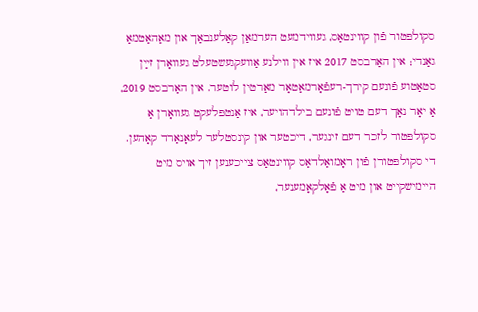סקולפּטור פֿון קווינטאַס, געווידמעט הערמאַן קאַלענבאַך און מאַהאַטמאַ גאַנדי; אין האַרבסט 2017 איז אין ווילנע אַוועקגעשטעלט געוואָרן זײַן סטאַטוע פֿונעם קירך-רעפֿאָרמאַטאָר מאַרטין לוטער. אין האַרבסט 2019, אַ יאָר נאָך דעם טויט פֿונעם בילדהויער, איז אַנטפּלעקט געוואָרן אַ סקולפּטור לזכר דעם זינגער, דיכטער און קינסטלער לעאָנאַרד קאָהען.
די סקולפּטורן פֿון ראָמואַלדאַס קווינטאַס צייכענען זיך אויס מיט היימישקייט און מיט אַ פֿאָלקאָמענער,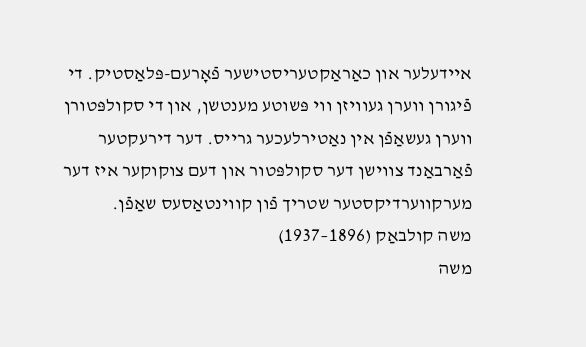איידעלער און כאַראַקטעריסטישער פֿאָרעם-פּלאַסטיק. די פֿיגורן ווערן געוויזן ווי פּשוטע מענטשן, און די סקולפּטורן ווערן געשאַפֿן אין נאַטירלעכער גרייס. דער דירעקטער פֿאַרבאַנד צווישן דער סקולפּטור און דעם צוקוקער איז דער מערקווערדיקסטער שטריך פֿון קווינטאַסעס שאַפֿן.
משה קולבאַק (1896–1937)
משה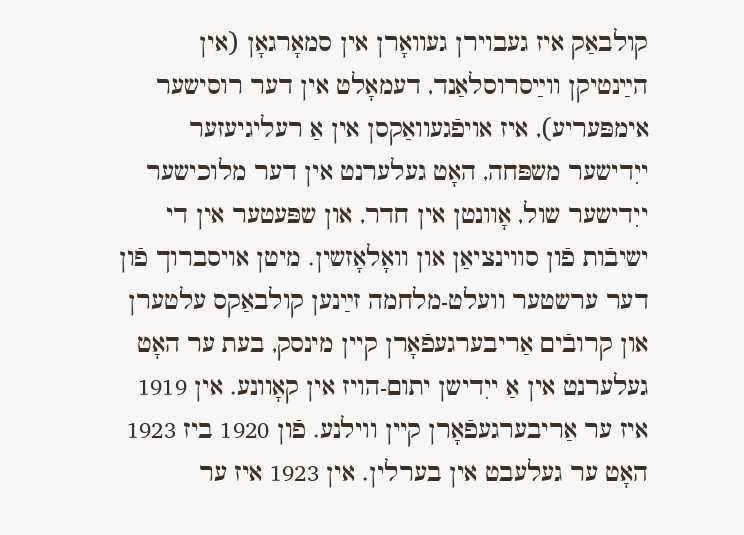קולבאַק איז געבוירן געוואָרן אין סמאָרגאָן (אין הײַנטיקן ווײַסרוסלאַנד, דעמאָלט אין דער רוסישער אימפּעריע), איז אויפֿגעוואַקסן אין אַ רעליגיעזער ייִדישער משפּחה, האָט געלערנט אין דער מלוכישער ייִדישער שול, אָוונטן אין חדר, און שפּעטער אין די ישיבֿות פֿון סווינציאַן און וואָלאָזשין. מיטן אויסברוך פֿון דער ערשטער וועלט-מלחמה זײַנען קולבאַקס עלטערן און קרובֿים אַריבערגעפֿאָרן קיין מינסק, בעת ער האָט געלערנט אין אַ ייִדישן יתום-הויז אין קאָוונע. אין 1919 איז ער אַריבערגעפֿאָרן קיין ווילנע. פֿון 1920 ביז 1923 האָט ער געלעבט אין בערלין. אין 1923 איז ער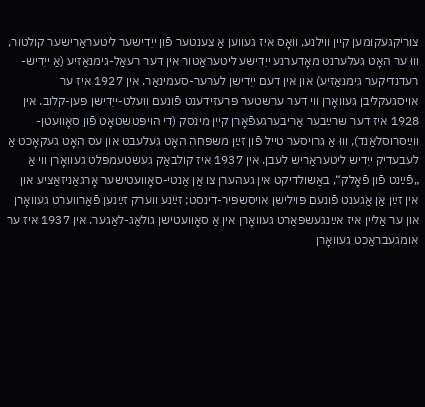צוריקגעקומען קיין ווילנע, וואָס איז געווען אַ צענטער פֿון ייִדישער ליטעראַרישער קולטור, וווּ ער האָט געלערנט מאָדערנע ייִדישע ליטעראַטור אין דער רעאַל-גימנאַזיע (אַ ייִדיש-רעדנדיקער גימנאַזיע) און אין דעם ייִדישן לערער-סעמינאַר. אין 1927 איז ער אויסגעקליבן געוואָרן ווי דער ערשטער פּרעזידענט פֿונעם וועלט-ייִדישן פּען-קלוב. אין 1928 איז דער שרײַבער אַריבערגעפֿאָרן קיין מינסק (די הויפּטשטאָט פֿון סאָוועטן-ווײַסרוסלאַנד), וווּ אַ גרויסער טייל פֿון זײַן משפּחה האָט געלעבט און עס האָט געקאָכט אַ לעבעדיק ייִדיש ליטעראַריש לעבן. אין 1937 איז קולבאַק געשטעמפּלט געוואָרן ווי אַ „פֿײַנט פֿון פֿאָלק“, באַשולדיקט אין געהערן צו אַן אַנטי-סאָוועטישער אָרגאַניזאַציע און אין זײַן אַן אַגענט פֿונעם פּוילישן אויסשפּיר-דינסט; זײַנע ווערק זײַנען פֿאַרווערט געוואָרן און ער אַליין איז אײַנגעשפּאַרט געוואָרן אין אַ סאָוועטישן גולאַג-לאַגער. אין 1937 איז ער אומגעבראַכט געוואָרן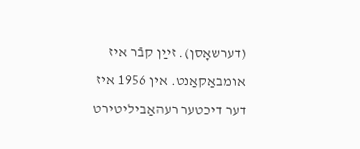(דערשאָסן). זײַן קבֿר איז אומבאַקאַנט. אין 1956 איז דער דיכטער רעהאַביליטירט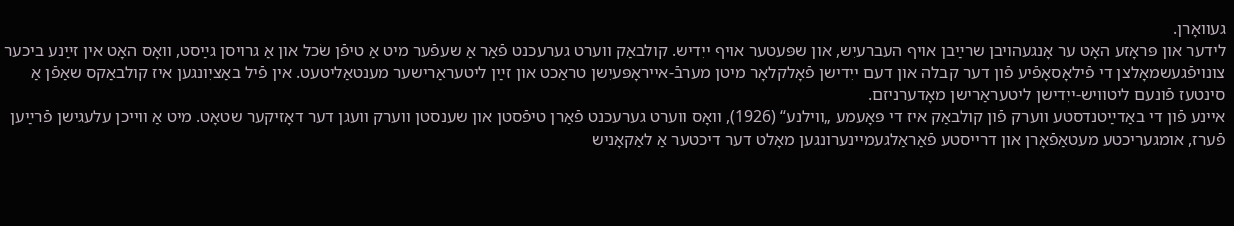געוואָרן.
לידער און פּראָזע האָט ער אָנגעהויבן שרײַבן אויף העברעיִש, און שפּעטער אויף ייִדיש. קולבאַק ווערט גערעכנט פֿאַר אַ שעפֿער מיט אַ טיפֿן שׂכל און אַ גרויסן גײַסט, וואָס האָט אין זײַנע ביכער צונויפֿגעשמאָלצן די פֿילאָסאָפֿיע פֿון דער קבלה און דעם ייִדישן פֿאָלקלאָר מיטן מערבֿ-אייראָפּעיִשן טראַכט און זײַן ליטעראַרישער מענטאַליטעט. אין פֿיל באַציִונגען איז קולבאַקס שאַפֿן אַ סינטעז פֿונעם ליטוויש-ייִדישן ליטעראַרישן מאָדערניזם.
איינע פֿון די באַדײַטנדסטע ווערק פֿון קולבאַק איז די פּאָעמע „ווילנע“ (1926), וואָס ווערט גערעכנט פֿאַרן טיפֿסטן און שענסטן ווערק וועגן דער דאָזיקער שטאָט. מיט אַ ווייכן עלעגישן פֿרײַען פֿערז, אומגעריכטע מעטאַפֿאָרן און דרייסטע פֿאַראַלגעמיינערונגען מאָלט דער דיכטער אַ לאַקאָניש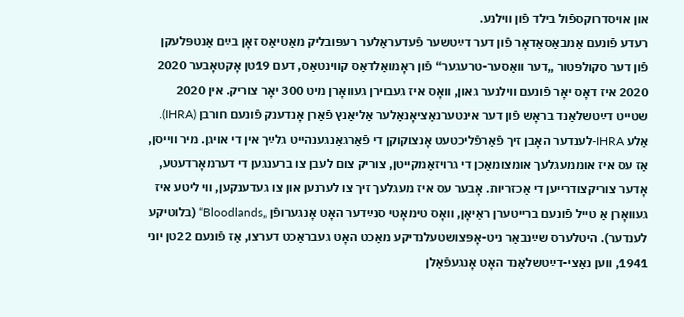און אויסדרוקספֿול בילד פֿון ווילנע.
רעדע פֿונעם אַמבאַסאַדאָר פֿון דער דײַטשער פֿעדעראַלער רעפּובליק מאַטיאַס זאָן בײַם אַנטפּלעקן פֿון דער סקולפּטור „דער וואַסער-טרעגער“ פֿון ראָמואַלדאַס קווינטאַס, דעם 19טן אָקטאָבער 2020
2020 איז דאָס יאָר פֿונעם ווילנער גאון, וואָס איז געבוירן געוואָרן מיט 300 יאָר צוריק. אין 2020 שטייט דײַטשלאַנד בראָש פֿון דער אינטערנאַציאָנאַלער אַליאַנץ פֿאַרן אָנדענק פֿונעם חורבן (IHRA). אַלע IHRA-לענדער האָבן זיך פֿאַרפֿליכטעט אָנצוקוקן די פֿאַרגאַנגענהייט גלײַך אין די אויגן. מיר ווייסן, אַז עס איז אוממעגלעך אומצומאַכן די גרויזאַמקייטן, צוריק צום לעבן צו ברענגען די דערמאָרדעטע, אָדער צוריקצודרייען די אַכזריות. אָבער עס איז מעגלעך זיך צו לערנען און צו געדענקען, ווי ליטע איז געוואָרן אַ טייל פֿונעם ברייטערן ראַיאָן, וואָס טימאָטי סנײַדער האָט אָנגערופֿן „Bloodlands“ (בלוטיקע לענדער). היטלערס שײַנבאַר ניט-אָפּצושטעלנדיקע מאַכט האָט געבראַכט דערצו, אַז פֿונעם 22טן יוני 1941, ווען נאַצי-דײַטשלאַנד האָט אָנגעפֿאַלן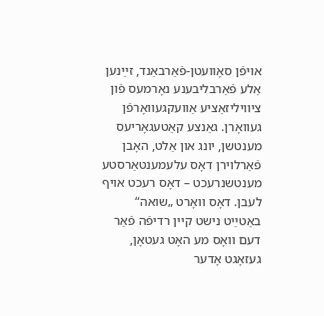אויפֿן סאָוועטן-פֿאַרבאַנד, זײַנען אַלע פֿאַרבליבענע נאָרמעס פֿון ציוויליזאַציע אַוועקגעוואָרפֿן געוואָרן. גאַנצע קאַטעגאָריעס מענטשן, יונג און אַלט, האָבן פֿאַרלוירן דאָס עלעמענטאַרסטע מענטשנרעכט – דאָס רעכט אויף לעבן. דאָס וואָרט „שואה“ באַטײַט נישט קיין רדיפֿה פֿאַר דעם וואָס מע האָט געטאָן, געזאָגט אָדער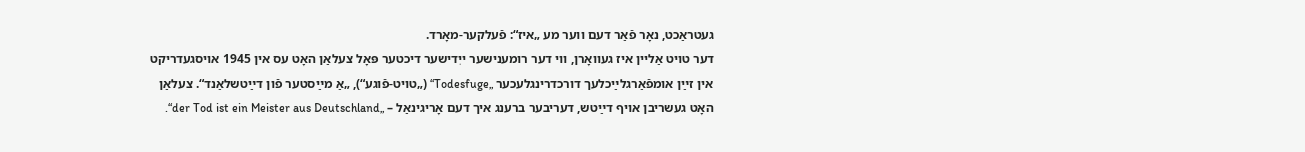געטראַכט, נאָר פֿאַר דעם ווער מע „איז“: פֿעלקער-מאָרד.
דער טויט אַליין איז געוואָרן, ווי דער רומענישער ייִדישער דיכטער פּאָל צעלאַן האָט עס אין 1945 אויסגעדריקט אין זײַן אומפֿאַרגלײַכלעך דורכדרינגלעכער „Todesfuge“ („טויט-פֿוגע“), „אַ מײַסטער פֿון דײַטשלאַנד“. צעלאַן האָט געשריבן אויף דײַטש, דעריבער ברענג איך דעם אָריגינאַל – „der Tod ist ein Meister aus Deutschland“.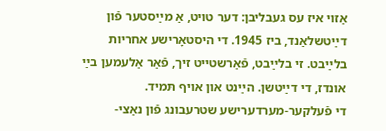אַזוי איז עס געבליבן: דער טויט, אַ מײַסטער פֿון דײַטשלאַנד, ביז 1945. די היסטאָרישע אחריות בלײַבט. זי בלײַבט, פֿאַרשטייט זיך, פֿאַר אַלעמען בײַ אונדז, די דײַטשן. הײַנט און אויף תּמיד.
די פֿעלקער-מערדערישע שטרעבונג פֿון נאַצי-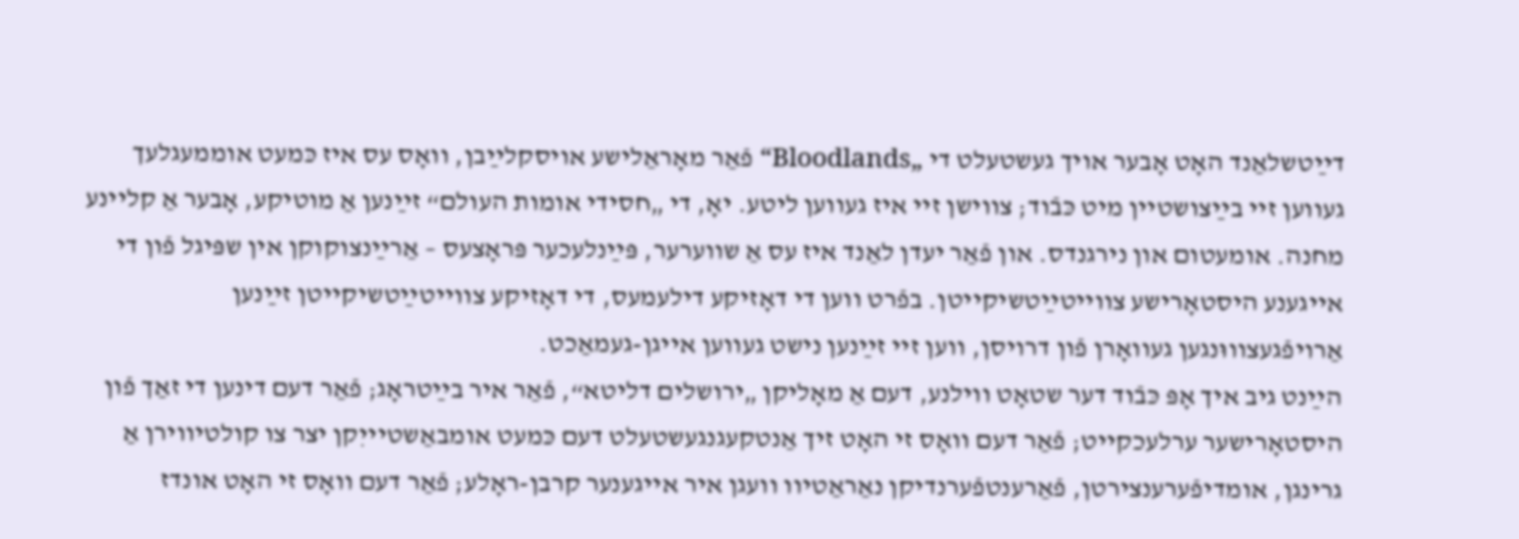דײַטשלאַנד האָט אָבער אויך געשטעלט די „Bloodlands“ פֿאַר מאָראַלישע אויסקלײַבן, וואָס עס איז כּמעט אוממעגלעך געווען זיי בײַצושטיין מיט כּבֿוד; צווישן זיי איז געווען ליטע. יאָ, די „חסידי אומות העולם“ זײַנען אַ מוטיקע, אָבער אַ קליינע מחנה. אומעטום און נירגנדס. און פֿאַר יעדן לאַנד איז עס אַ שווערער, פּײַנלעכער פּראָצעס – אַרײַנצוקוקן אין שפּיגל פֿון די אייגענע היסטאָרישע צווייטײַטשיקייטן. בפֿרט ווען די דאָזיקע דילעמעס, די דאָזיקע צווייטײַטשיקייטן זײַנען אַרויפֿגעצוווּנגען געוואָרן פֿון דרויסן, ווען זיי זײַנען נישט געווען אייגן-געמאַכט.
הײַנט גיב איך אָפּ כּבֿוד דער שטאָט ווילנע, דעם אַ מאָליקן „ירושלים דליטא“, פֿאַר איר בײַטראָג; פֿאַר דעם דינען די זאַך פֿון היסטאָרישער ערלעכקייט; פֿאַר דעם וואָס זי האָט זיך אַנטקעגנגעשטעלט דעם כּמעט אומבאַשטיייִקן יצר צו קולטיווירן אַ גרינגן, אומדיפֿערענצירטן, פֿאַרענטפֿערנדיקן נאַראַטיוו וועגן איר אייגענער קרבן-ראָלע; פֿאַר דעם וואָס זי האָט אונדז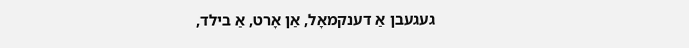געגעבן אַ דענקמאָל, אַן אָרט, אַ בילד,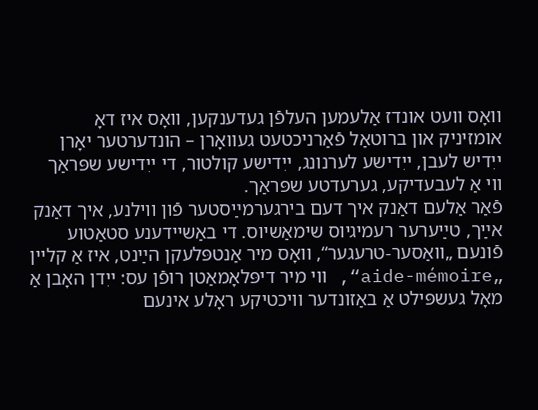וואָס וועט אונדז אַלעמען העלפֿן געדענקען, וואָס איז דאָ אומזיניק און ברוטאַל פֿאַרניכטעט געוואָרן – הונדערטער יאָרן ייִדיש לעבן, ייִדישע לערנונג, ייִדישע קולטור, די ייִדישע שפּראַך ווי אַ לעבעדיקע, גערעדטע שפּראַך.
פֿאַר אַלעם דאַנק איך דעם בירגערמײַסטער פֿון ווילנע, איך דאַנק אײַך, טײַערער רעמיגיוס שימאַשיוס. די באַשיידענע סטאַטוע פֿונעם „וואַסער-טרעגער“, וואָס מיר אַנטפּלעקן הײַנט, איז אַ קליין „aide-mémoire“, ווי מיר דיפּלאָמאַטן רופֿן עס: ייִדן האָבן אַ מאָל געשפּילט אַ באַזונדער וויכטיקע ראָלע אינעם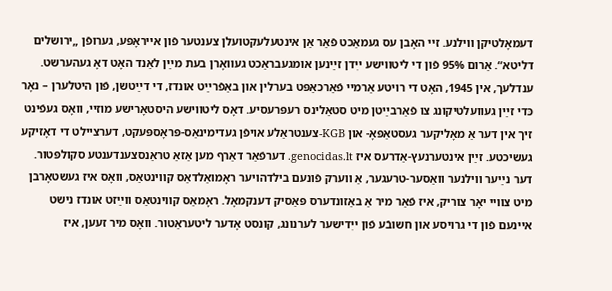דעמאָלטיקן ווילנע. זיי האָבן עס געמאַכט פֿאַר אַן אינטעלעקטועלן צענטער פֿון אייראָפּע, גערופֿן „ירושלים דליטא“. אַרום 95% פֿון די ליטווישע ייִדן זײַנען אומגעבראַכט געוואָרן בעת מײַן לאַנד האָט דאָ געהערשט. ענדלעך, אין 1945, האָט די רויטע אַרמיי פֿאַרכאַפּט בערלין און באַפֿרײַט אונדז, די דײַטשן, פֿון היטלערן – נאָר כּדי זײַן געוועלטיקונג צו פֿאַרבײַטן מיט סטאַלינס רעפּרעסיע. דאָס ליטווישע היסטאָרישע מוזיי, וואָס געפֿינט זיך אין דער אַ מאָליקער געסטאַפּאָ- און KGB-צענטראַלע אויפֿן געדימינאַס-פּראָספּעקט, דערציילט די דאָזיקע געשיכטע. זײַן אינטערנעץ-אַדרעס איז genocidas.lt. דערפֿאַר דאַרף מען אַזאַ טראַנסצענדענטע סקולפּטור.
דער נײַער ווילנער וואַסער-טרעגער, אַ ווערק פֿונעם בילדהויער ראָמואַלדאַס קווינטאַס, וואָס איז געשטאָרבן מיט צוויי יאָר צוריק, איז פֿאַר מיר אַ באַזונדערס פּאַסיק דענקמאָל. ראָמאַס קווינטאַס ווײַזט אונדז נישט איינעם פֿון די גרויסע און חשובֿע פֿון ייִדישער לערנונג, קונסט אָדער ליטעראַטור. וואָס מיר זעען, איז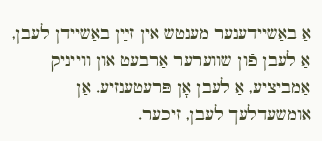אַ באַשיידענער מענטש אין זײַן באַשיידן לעבן, אַ לעבן פֿון שווערער אַרבעט און ווייניק אַמביציע, אַ לעבן אָן פּרעטענזיע. אַן אומשעדלעך לעבן, זיכער.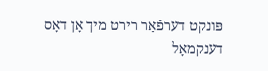פּונקט דערפֿאַר רירט מיך אָן דאָס דענקמאָל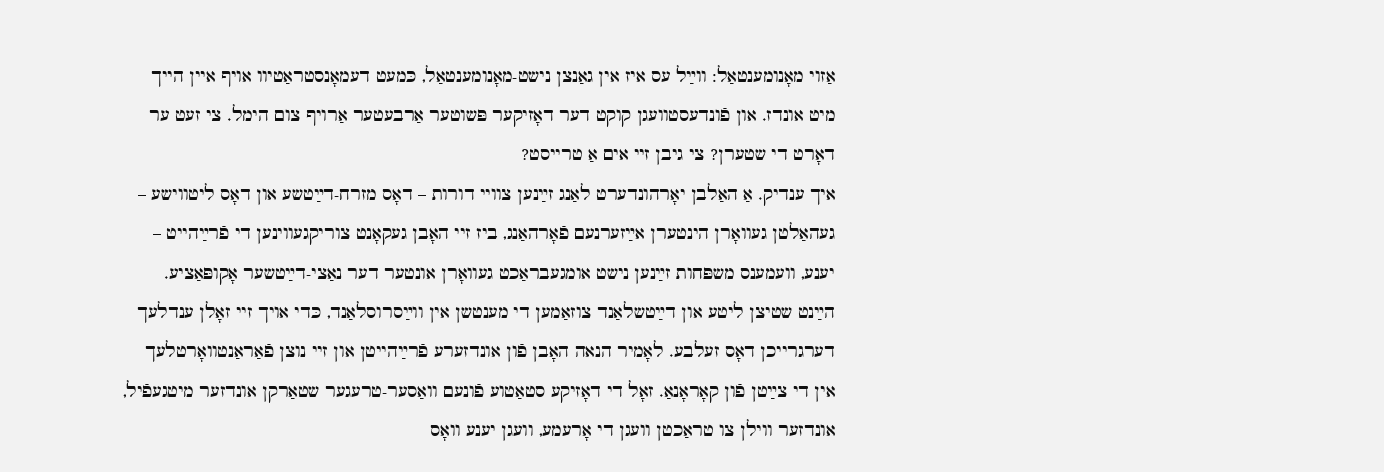אַזוי מאָנומענטאַל: ווײַל עס איז אין גאַנצן נישט-מאָנומענטאַל, כּמעט דעמאָנסטראַטיוו אויף איין הייך מיט אונדז. און פֿונדעסטוועגן קוקט דער דאָזיקער פּשוטער אַרבעטער אַרויף צום הימל. צי זעט ער דאָרט די שטערן? צי גיבן זיי אים אַ טרייסט?
איך ענדיק. אַ האַלבן יאָרהונדערט לאַנג זײַנען צוויי דורות – דאָס מזרח-דײַטשע און דאָס ליטווישע – געהאַלטן געוואָרן הינטערן אײַזערנעם פֿאָרהאַנג, ביז זיי האָבן געקאָנט צוריקגעווינען די פֿרײַהייט – יענע, וועמענס משפּחות זײַנען נישט אומגעבראַכט געוואָרן אונטער דער נאַצי-דײַטשער אָקופּאַציע.
הײַנט שטיצן ליטע און דײַטשלאַנד צוזאַמען די מענטשן אין ווײַסרוסלאַנד, כּדי אויך זיי זאָלן ענדלעך דערגרייכן דאָס זעלבע. לאָמיר הנאה האָבן פֿון אונדזערע פֿרײַהייטן און זיי נוצן פֿאַראַנטוואָרטלעך אין די צײַטן פֿון קאָראָנאַ. זאָל די דאָזיקע סטאַטוע פֿונעם וואַסער-טרעגער שטאַרקן אונדזער מיטגעפֿיל, אונדזער ווילן צו טראַכטן וועגן די אָרעמע, וועגן יענע וואָס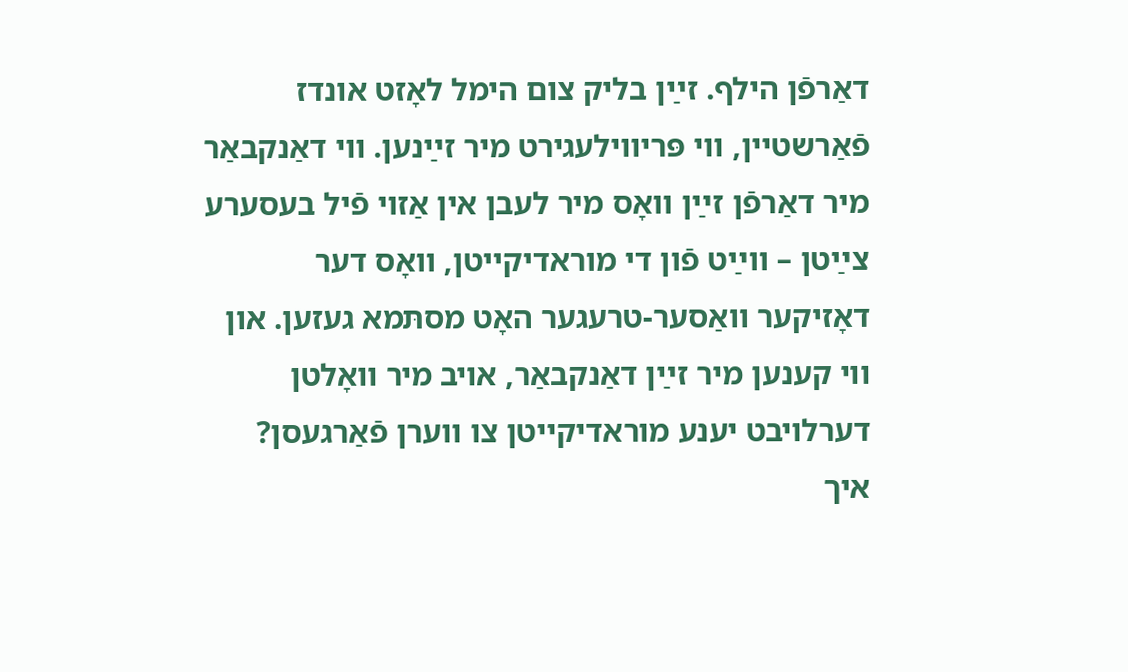דאַרפֿן הילף. זײַן בליק צום הימל לאָזט אונדז פֿאַרשטיין, ווי פּריווילעגירט מיר זײַנען. ווי דאַנקבאַר מיר דאַרפֿן זײַן וואָס מיר לעבן אין אַזוי פֿיל בעסערע צײַטן – ווײַט פֿון די מוראדיקייטן, וואָס דער דאָזיקער וואַסער-טרעגער האָט מסתּמא געזען. און ווי קענען מיר זײַן דאַנקבאַר, אויב מיר וואָלטן דערלויבט יענע מוראדיקייטן צו ווערן פֿאַרגעסן?
איך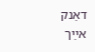דאַנק אײַך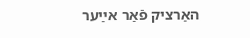האַרציק פֿאַר אײַער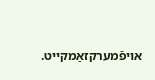אויפֿמערקזאַמקייט.